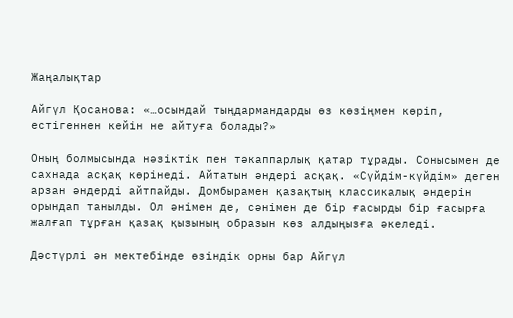Жаңалықтар

Айгүл Қосанова: «…осындай тыңдармандарды өз көзіңмен көріп, естігеннен кейін не айтуға болады?»

Оның болмысында нәзіктік пен тәкаппарлық қатар тұрады. Сонысымен де сахнада асқақ көрінеді. Айтатын әндері асқақ. «Сүйдім-күйдім» деген арзан әндерді айтпайды. Домбырамен қазақтың классикалық әндерін орындап танылды. Ол әнімен де, сәнімен де бір ғасырды бір ғасырға жалғап тұрған қазақ қызының образын көз алдыңызға әкеледі.

Дәстүрлі ән мектебінде өзіндік орны бар Айгүл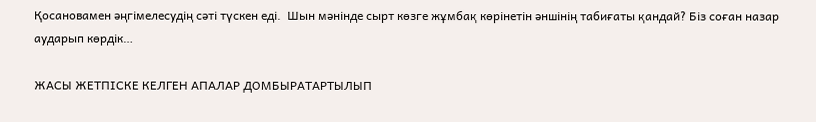Қосановамен әңгімелесудің сәті түскен еді.  Шын мәнінде сырт көзге жұмбақ көрінетін әншінің табиғаты қандай? Біз соған назар аударып көрдік…

ЖАСЫ ЖЕТПІСКЕ КЕЛГЕН АПАЛАР ДОМБЫРАТАРТЫЛЫП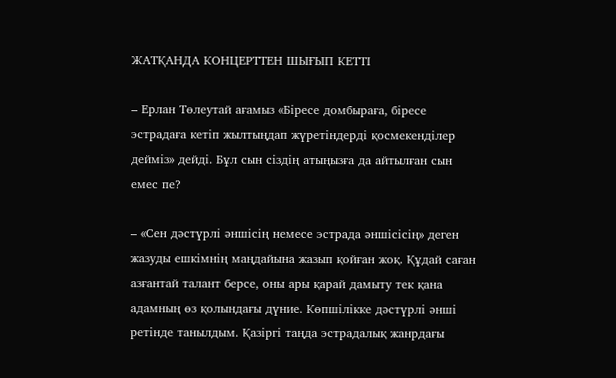ЖАТҚАНДА КОНЦЕРТТЕН ШЫҒЫП КЕТТІ

– Ерлан Төлеутай ағамыз «Біресе домбыраға, біресе эстрадаға кетіп жылтыңдап жүретіндерді қосмекенділер дейміз» дейді. Бұл сын сіздің атыңызға да айтылған сын емес пе?

– «Сен дәстүрлі әншісің немесе эстрада әншісісің» деген жазуды ешкімнің маңдайына жазып қойған жоқ. Құдай саған азғантай талант берсе, оны ары қарай дамыту тек қана адамның өз қолындағы дүние. Көпшілікке дәстүрлі әнші ретінде танылдым. Қазіргі таңда эстрадалық жанрдағы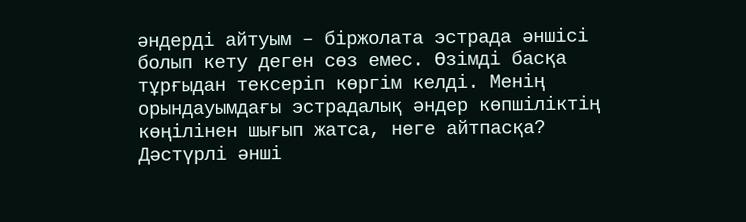әндерді айтуым – біржолата эстрада әншісі болып кету деген сөз емес. Өзімді басқа тұрғыдан тексеріп көргім келді. Менің орындауымдағы эстрадалық әндер көпшіліктің көңілінен шығып жатса, неге айтпасқа? Дәстүрлі әнші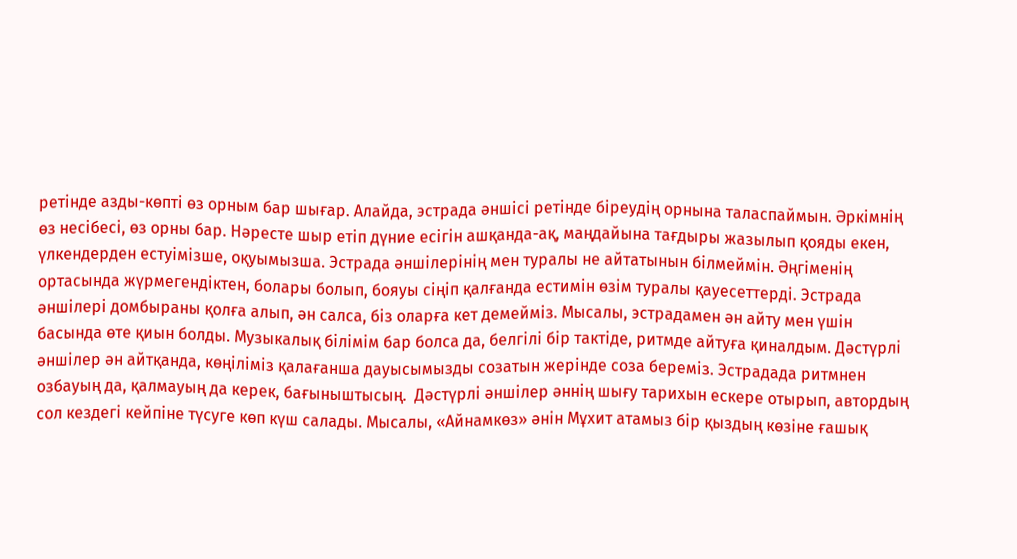ретінде азды-көпті өз орным бар шығар. Алайда, эстрада әншісі ретінде біреудің орнына таласпаймын. Әркімнің өз несібесі, өз орны бар. Нәресте шыр етіп дүние есігін ашқанда-ақ, маңдайына тағдыры жазылып қояды екен, үлкендерден естуімізше, оқуымызша. Эстрада әншілерінің мен туралы не айтатынын білмеймін. Әңгіменің ортасында жүрмегендіктен, болары болып, бояуы сіңіп қалғанда естимін өзім туралы қауесеттерді. Эстрада әншілері домбыраны қолға алып, ән салса, біз оларға кет демейміз. Мысалы, эстрадамен ән айту мен үшін басында өте қиын болды. Музыкалық білімім бар болса да, белгілі бір тактіде, ритмде айтуға қиналдым. Дәстүрлі әншілер ән айтқанда, көңіліміз қалағанша дауысымызды созатын жерінде соза береміз. Эстрадада ритмнен озбауың да, қалмауың да керек, бағыныштысың.  Дәстүрлі әншілер әннің шығу тарихын ескере отырып, автордың сол кездегі кейпіне түсуге көп күш салады. Мысалы, «Айнамкөз» әнін Мұхит атамыз бір қыздың көзіне ғашық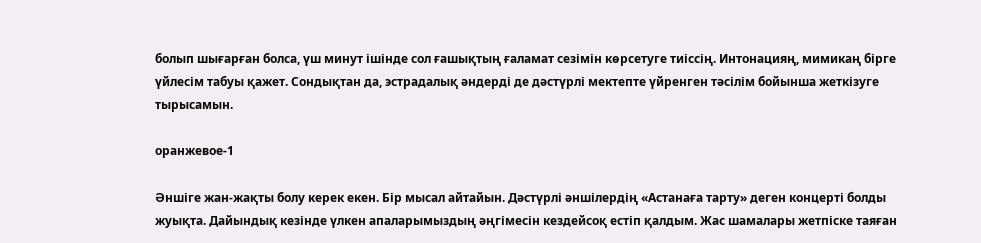болып шығарған болса, үш минут ішінде сол ғашықтың ғаламат сезімін көрсетуге тиіссің. Интонацияң, мимикаң бірге үйлесім табуы қажет. Сондықтан да, эстрадалық әндерді де дәстүрлі мектепте үйренген тәсілім бойынша жеткізуге тырысамын.

оранжевое-1

Әншіге жан-жақты болу керек екен. Бір мысал айтайын. Дәстүрлі әншілердің «Астанаға тарту» деген концерті болды жуықта. Дайындық кезінде үлкен апаларымыздың әңгімесін кездейсоқ естіп қалдым. Жас шамалары жетпіске таяған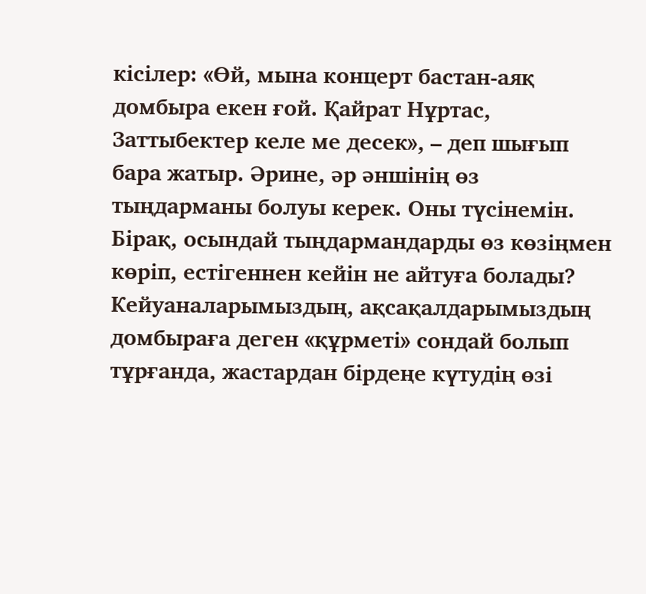кісілер: «Өй, мына концерт бастан-аяқ домбыра екен ғой. Қайрат Нұртас, Заттыбектер келе ме десек», – деп шығып бара жатыр. Әрине, әр әншінің өз тыңдарманы болуы керек. Оны түсінемін. Бірақ, осындай тыңдармандарды өз көзіңмен көріп, естігеннен кейін не айтуға болады? Кейуаналарымыздың, ақсақалдарымыздың домбыраға деген «құрметі» сондай болып тұрғанда, жастардан бірдеңе күтудің өзі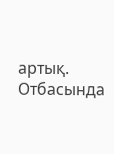артық. Отбасында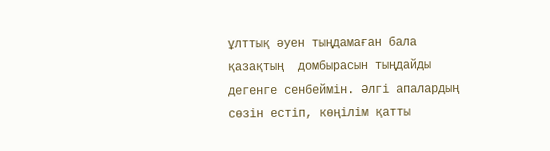ұлттық әуен тыңдамаған бала қазақтың  домбырасын тыңдайды дегенге сенбеймін. Әлгі апалардың сөзін естіп, көңілім қатты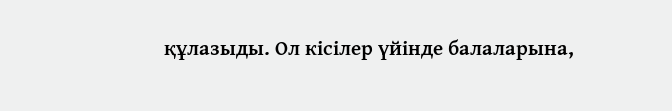құлазыды. Ол кісілер үйінде балаларына,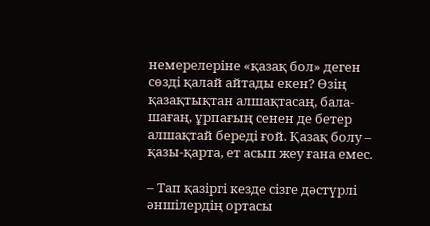немерелеріне «қазақ бол» деген сөзді қалай айтады екен? Өзің қазақтықтан алшақтасаң, бала-шағаң, ұрпағың сенен де бетер алшақтай береді ғой. Қазақ болу – қазы-қарта, ет асып жеу ғана емес.

– Тап қазіргі кезде сізге дәстүрлі әншілердің ортасы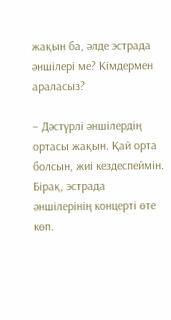жақын ба, әлде эстрада әншілері ме? Кімдермен араласыз?

– Дәстүрлі әншілердің ортасы жақын. Қай орта болсын, жиі кездеспеймін. Бірақ, эстрада әншілерінің концерті өте көп.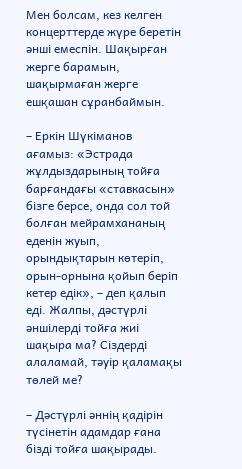Мен болсам, кез келген концерттерде жүре беретін әнші емеспін. Шақырған жерге барамын, шақырмаған жерге ешқашан сұранбаймын.

– Еркін Шүкіманов ағамыз: «Эстрада жұлдыздарының тойға барғандағы «ставкасын» бізге берсе, онда сол той болған мейрамхананың еденін жуып, орындықтарын көтеріп, орын-орнына қойып беріп кетер едік», – деп қалып еді. Жалпы, дәстүрлі әншілерді тойға жиі шақыра ма? Сіздерді алаламай, тәуір қаламақы төлей ме?

– Дәстүрлі әннің қадірін түсінетін адамдар ғана бізді тойға шақырады.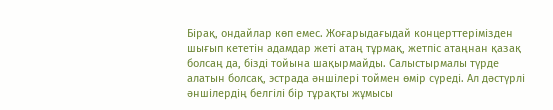Бірақ, ондайлар көп емес. Жоғарыдағыдай концерттерімізден шығып кететін адамдар жеті атаң тұрмақ, жетпіс атаңнан қазақ болсаң да, бізді тойына шақырмайды. Салыстырмалы түрде алатын болсақ, эстрада әншілері тоймен өмір сүреді. Ал дәстүрлі әншілердің белгілі бір тұрақты жұмысы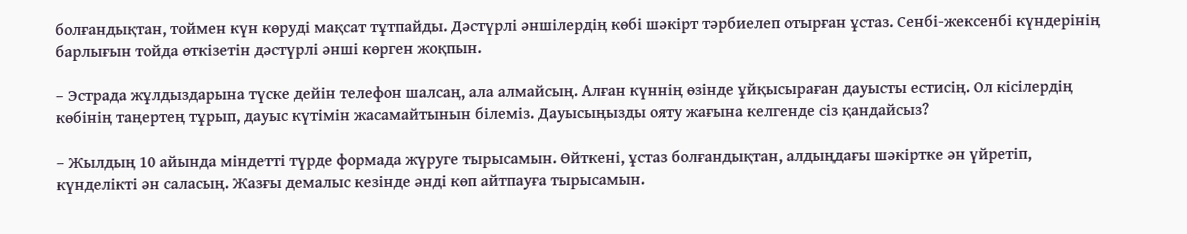болғандықтан, тоймен күн көруді мақсат тұтпайды. Дәстүрлі әншілердің көбі шәкірт тәрбиелеп отырған ұстаз. Сенбі-жексенбі күндерінің барлығын тойда өткізетін дәстүрлі әнші көрген жоқпын.

– Эстрада жұлдыздарына түске дейін телефон шалсаң, ала алмайсың. Алған күннің өзінде ұйқысыраған дауысты естисің. Ол кісілердің көбінің таңертең тұрып, дауыс күтімін жасамайтынын білеміз. Дауысыңызды ояту жағына келгенде сіз қандайсыз?

– Жылдың 10 айында міндетті түрде формада жүруге тырысамын. Өйткені, ұстаз болғандықтан, алдыңдағы шәкіртке ән үйретіп, күнделікті ән саласың. Жазғы демалыс кезінде әнді көп айтпауға тырысамын.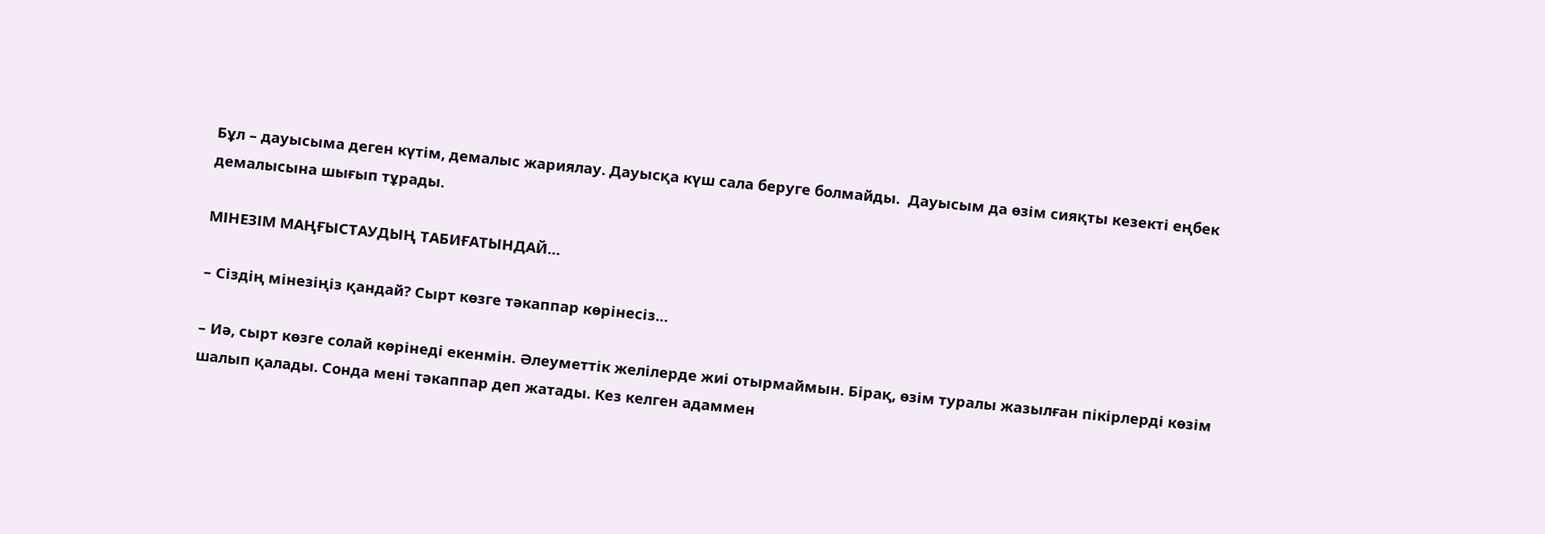Бұл – дауысыма деген күтім, демалыс жариялау. Дауысқа күш сала беруге болмайды.  Дауысым да өзім сияқты кезекті еңбек демалысына шығып тұрады.

МІНЕЗІМ МАҢҒЫСТАУДЫҢ ТАБИҒАТЫНДАЙ…

– Сіздің мінезіңіз қандай? Сырт көзге тәкаппар көрінесіз…

– Иә, сырт көзге солай көрінеді екенмін. Әлеуметтік желілерде жиі отырмаймын. Бірақ, өзім туралы жазылған пікірлерді көзім шалып қалады. Сонда мені тәкаппар деп жатады. Кез келген адаммен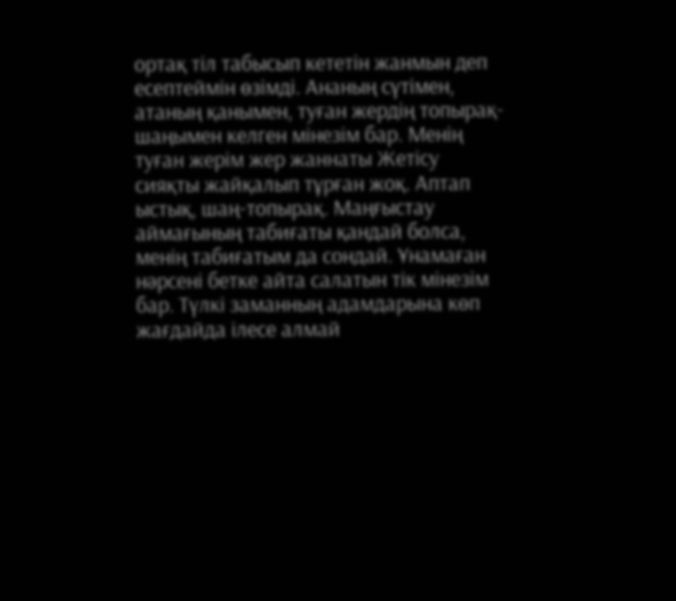ортақ тіл табысып кететін жанмын деп есептеймін өзімді. Ананың сүтімен, атаның қанымен, туған жердің топырақ-шаңымен келген мінезім бар. Менің туған жерім жер жаннаты Жетісу сияқты жайқалып тұрған жоқ. Аптап ыстық, шаң-топырақ. Маңғыстау аймағының табиғаты қандай болса, менің табиғатым да сондай. Ұнамаған нәрсені бетке айта салатын тік мінезім бар. Түлкі заманның адамдарына көп жағдайда ілесе алмай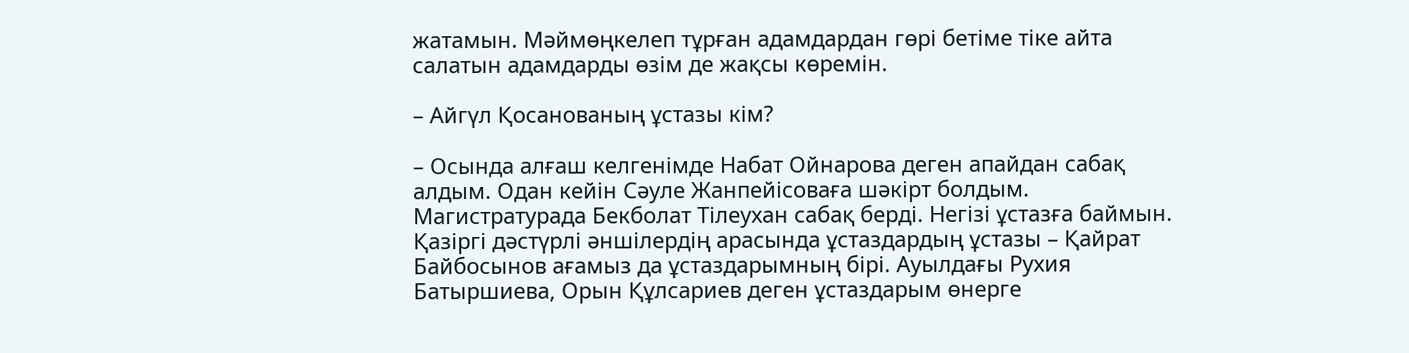жатамын. Мәймөңкелеп тұрған адамдардан гөрі бетіме тіке айта салатын адамдарды өзім де жақсы көремін.

– Айгүл Қосанованың ұстазы кім?

– Осында алғаш келгенімде Набат Ойнарова деген апайдан сабақ алдым. Одан кейін Сәуле Жанпейісоваға шәкірт болдым. Магистратурада Бекболат Тілеухан сабақ берді. Негізі ұстазға баймын. Қазіргі дәстүрлі әншілердің арасында ұстаздардың ұстазы – Қайрат Байбосынов ағамыз да ұстаздарымның бірі. Ауылдағы Рухия Батыршиева, Орын Құлсариев деген ұстаздарым өнерге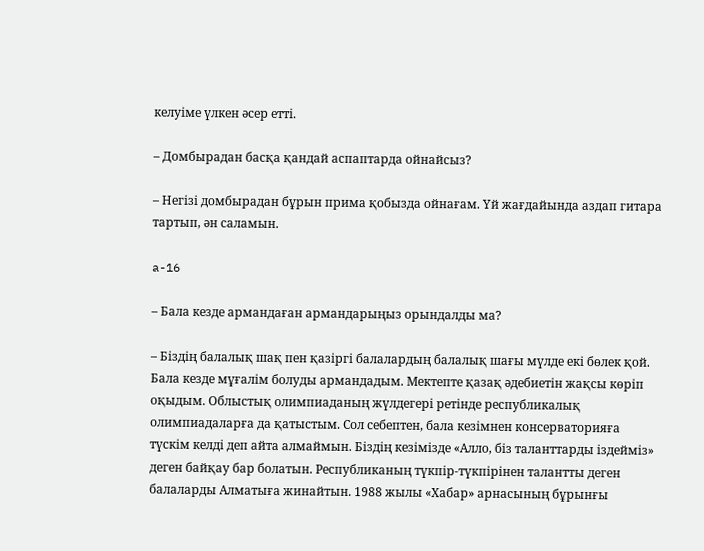келуіме үлкен әсер етті.

– Домбырадан басқа қандай аспаптарда ойнайсыз?

– Негізі домбырадан бұрын прима қобызда ойнағам. Үй жағдайында аздап гитара тартып, ән саламын.

a-16

– Бала кезде армандаған армандарыңыз орындалды ма?

– Біздің балалық шақ пен қазіргі балалардың балалық шағы мүлде екі бөлек қой. Бала кезде мұғалім болуды армандадым. Мектепте қазақ әдебиетін жақсы көріп оқыдым. Облыстық олимпиаданың жүлдегері ретінде республикалық олимпиадаларға да қатыстым. Сол себептен, бала кезімнен консерваторияға түскім келді деп айта алмаймын. Біздің кезімізде «Алло, біз таланттарды іздейміз» деген байқау бар болатын. Республиканың түкпір-түкпірінен талантты деген балаларды Алматыға жинайтын. 1988 жылы «Хабар» арнасының бұрынғы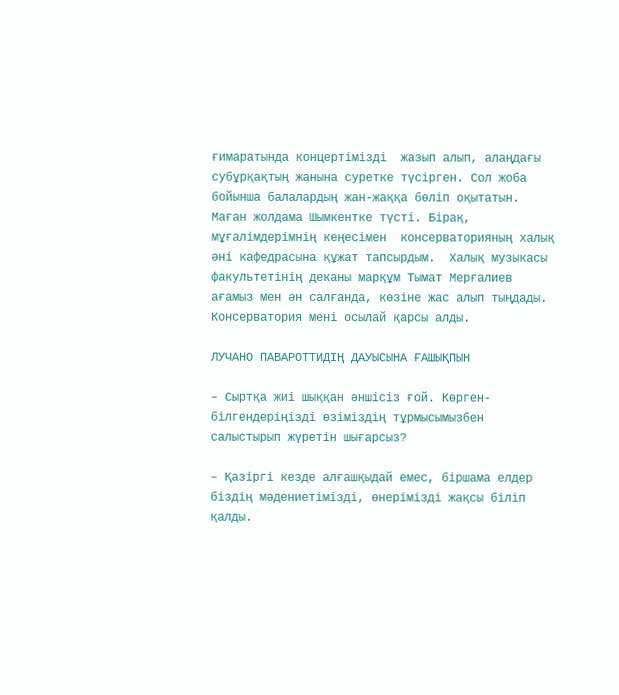ғимаратында концертімізді  жазып алып, алаңдағы субұрқақтың жанына суретке түсірген. Сол жоба бойынша балалардың жан-жаққа бөліп оқытатын. Маған жолдама Шымкентке түсті. Бірақ, мұғалімдерімнің кеңесімен  консерваторияның халық әні кафедрасына құжат тапсырдым.  Халық музыкасы факультетінің деканы марқұм Тымат Мерғалиев ағамыз мен ән салғанда, көзіне жас алып тыңдады. Консерватория мені осылай қарсы алды.

ЛУЧАНО ПАВАРОТТИДІҢ ДАУЫСЫНА ҒАШЫҚПЫН

– Сыртқа жиі шыққан әншісіз ғой. Көрген-білгендеріңізді өзіміздің тұрмысымызбен салыстырып жүретін шығарсыз?

– Қазіргі кезде алғашқыдай емес, біршама елдер біздің мәдениетімізді, өнерімізді жақсы біліп қалды.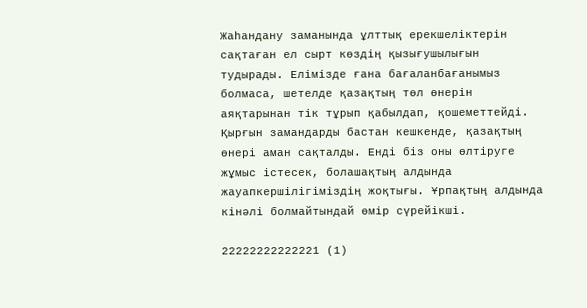Жаһандану заманында ұлттық ерекшеліктерін сақтаған ел сырт көздің қызығушылығын тудырады. Елімізде ғана бағаланбағанымыз болмаса, шетелде қазақтың төл өнерін аяқтарынан тік тұрып қабылдап, қошеметтейді. Қырғын замандарды бастан кешкенде, қазақтың өнері аман сақталды. Енді біз оны өлтіруге жұмыс істесек, болашақтың алдында жауапкершілігіміздің жоқтығы. Ұрпақтың алдында кінәлі болмайтындай өмір сүрейікші.

22222222222221 (1)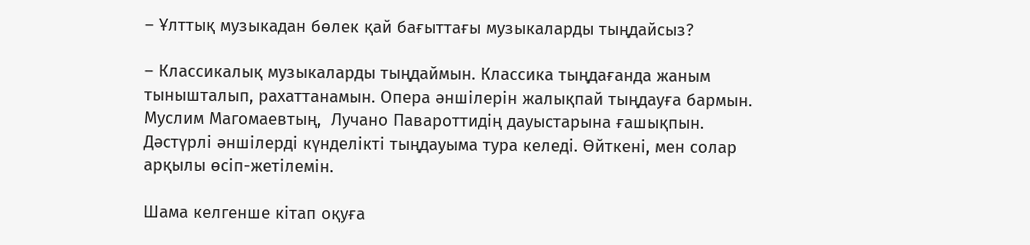– Ұлттық музыкадан бөлек қай бағыттағы музыкаларды тыңдайсыз?

– Классикалық музыкаларды тыңдаймын. Классика тыңдағанда жаным тынышталып, рахаттанамын. Опера әншілерін жалықпай тыңдауға бармын. Муслим Магомаевтың,  Лучано Павароттидің дауыстарына ғашықпын. Дәстүрлі әншілерді күнделікті тыңдауыма тура келеді. Өйткені, мен солар арқылы өсіп-жетілемін.

Шама келгенше кітап оқуға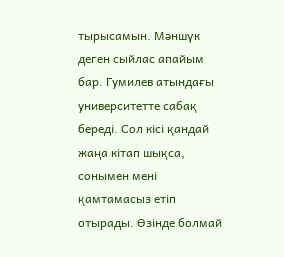тырысамын. Мәншүк деген сыйлас апайым бар. Гумилев атындағы университетте сабақ береді. Сол кісі қандай жаңа кітап шықса, сонымен мені қамтамасыз етіп отырады. Өзінде болмай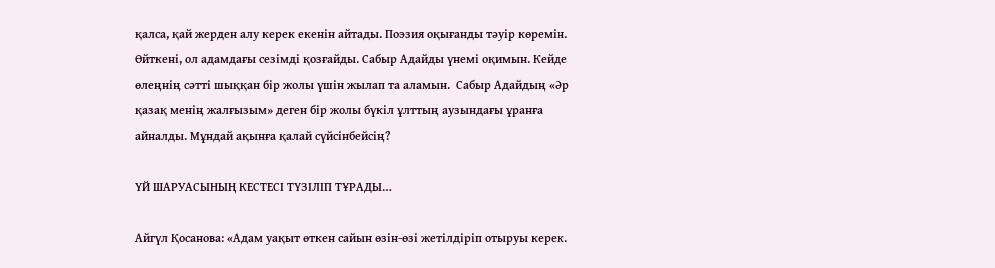қалса, қай жерден алу керек екенін айтады. Поэзия оқығанды тәуір көремін. Өйткені, ол адамдағы сезімді қозғайды. Сабыр Адайды үнемі оқимын. Кейде өлеңнің сәтті шыққан бір жолы үшін жылап та аламын.  Сабыр Адайдың «Әр қазақ менің жалғызым» деген бір жолы бүкіл ұлттың аузындағы ұранға айналды. Мұндай ақынға қалай сүйсінбейсің?

ҮЙ ШАРУАСЫНЫҢ КЕСТЕСІ ТҮЗІЛІП ТҰРАДЫ…

Айгүл Қосанова: «Адам уақыт өткен сайын өзін-өзі жетілдіріп отыруы керек.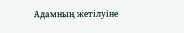Адамның жетілуіне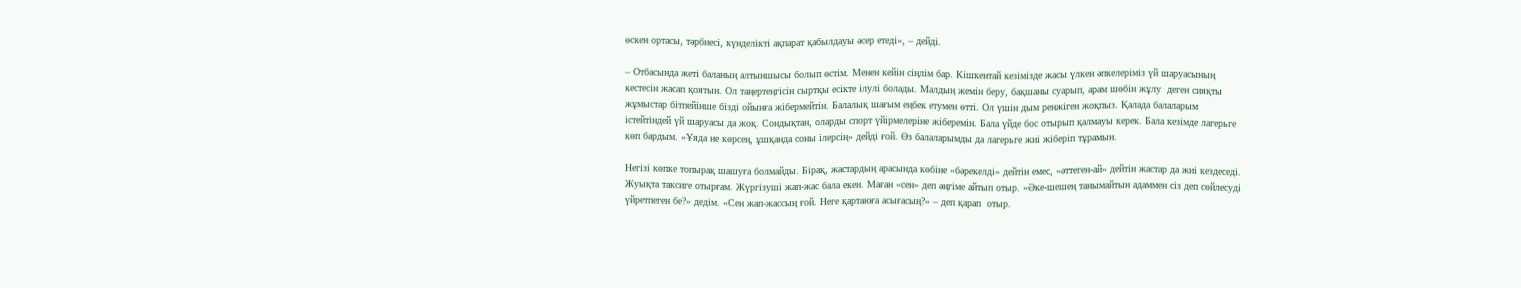өскен ортасы, тәрбиесі, күнделікті ақпарат қабылдауы әсер етеді», – дейді.

– Отбасында жеті баланың алтыншысы болып өстім. Менен кейін сіңлім бар. Кішкентай кезімізде жасы үлкен әпкелеріміз үй шаруасының кестесін жасап қоятын. Ол таңертеңгісін сыртқы есікте ілулі болады. Малдың жемін беру, бақшаны суарып, арам шөбін жұлу  деген сияқты жұмыстар бітпейінше бізді ойынға жібермейтін. Балалық шағым еңбек етумен өтті. Ол үшін дым ренжіген жоқпыз. Қалада балаларым істейтіндей үй шаруасы да жоқ. Сондықтан, оларды спорт үйірмелеріне жіберемін. Бала үйде бос отырып қалмауы керек. Бала кезімде лагерьге көп бардым. «Ұяда не көрсең, ұшқанда соны ілерсің» дейді ғой. Өз балаларымды да лагерьге жиі жіберіп тұрамын.

Негізі көпке топырақ шашуға болмайды. Бірақ, жастардың арасында көбіне «бәрекелді» дейтін емес, «әттеген-ай» дейтін жастар да жиі кездеседі. Жуықта таксиге отырғам. Жүргізуші жап-жас бала екен. Маған «сен» деп әңгіме айтып отыр. «Әке-шешең танымайтын адаммен сіз деп сөйлесуді үйретпеген бе?» дедім. «Сен жап-жассың ғой. Неге қартаюға асығасың?» – деп қарап  отыр.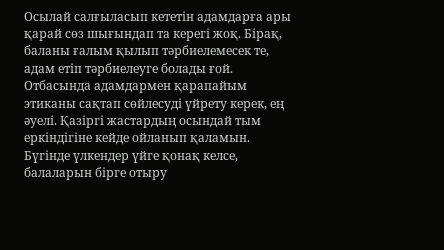Осылай салғыласып кететін адамдарға ары қарай сөз шығындап та керегі жоқ. Бірақ, баланы ғалым қылып тәрбиелемесек те, адам етіп тәрбиелеуге болады ғой. Отбасында адамдармен қарапайым этиканы сақтап сөйлесуді үйрету керек, ең әуелі. Қазіргі жастардың осындай тым еркіндігіне кейде ойланып қаламын.  Бүгінде үлкендер үйге қонақ келсе, балаларын бірге отыру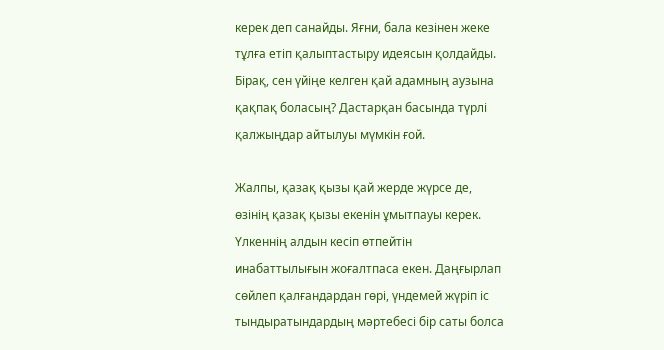керек деп санайды. Яғни, бала кезінен жеке тұлға етіп қалыптастыру идеясын қолдайды. Бірақ, сен үйіңе келген қай адамның аузына қақпақ боласың? Дастарқан басында түрлі қалжыңдар айтылуы мүмкін ғой.

Жалпы, қазақ қызы қай жерде жүрсе де, өзінің қазақ қызы екенін ұмытпауы керек. Үлкеннің алдын кесіп өтпейтін инабаттылығын жоғалтпаса екен. Даңғырлап сөйлеп қалғандардан гөрі, үндемей жүріп іс тындыратындардың мәртебесі бір саты болса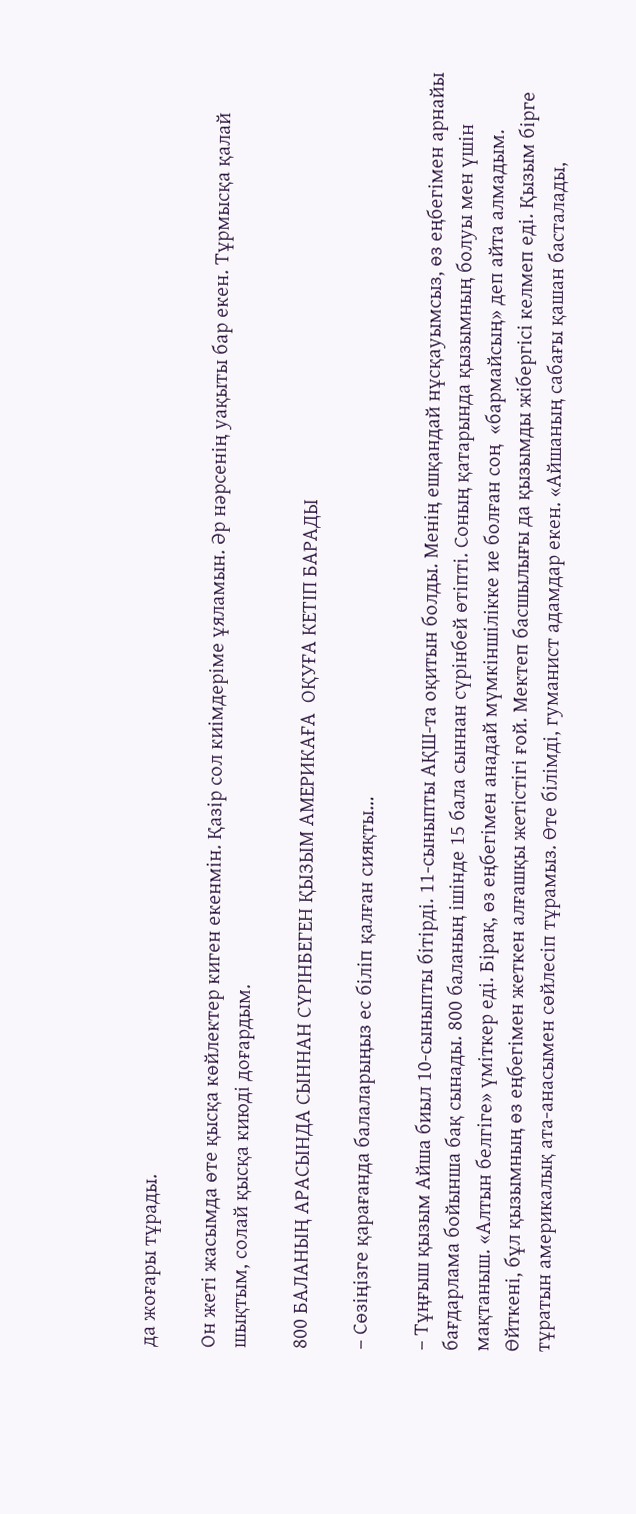да жоғары тұрады.

Он жеті жасымда өте қысқа көйлектер киген екенмін. Қазір сол киімдеріме ұяламын. Әр нәрсенің уақыты бар екен. Тұрмысқа қалай шықтым, солай қысқа киюді доғардым.

800 БАЛАНЫҢ АРАСЫНДА СЫННАН СҮРІНБЕГЕН ҚЫЗЫМ АМЕРИКАҒА  ОҚУҒА КЕТІП БАРАДЫ

– Сөзіңізге қарағанда балаларыңыз ес біліп қалған сияқты…

– Тұңғыш қызым Айша биыл 10-сыныпты бітірді. 11-сыныпты АҚШ-та оқитын болды. Менің ешқандай нұсқауымсыз, өз еңбегімен арнайы бағдарлама бойынша бақ сынады. 800 баланың ішінде 15 бала сыннан сүрінбей өтіпті. Соның қатарында қызымның болуы мен үшін мақтаныш. «Алтын белгіге» үміткер еді. Бірақ, өз еңбегімен анадай мүмкіншілікке ие болған соң  «бармайсың» деп айта алмадым. Өйткені, бұл қызымның өз еңбегімен жеткен алғашқы жетістігі ғой. Мектеп басшылығы да қызымды жібергісі келмеп еді. Қызым бірге тұратын америкалық ата-анасымен сөйлесіп тұрамыз. Өте білімді, гуманист адамдар екен. «Айшаның сабағы қашан басталады,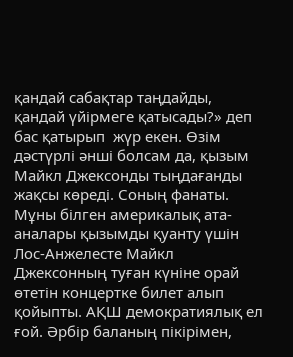қандай сабақтар таңдайды, қандай үйірмеге қатысады?» деп бас қатырып  жүр екен. Өзім дәстүрлі әнші болсам да, қызым Майкл Джексонды тыңдағанды жақсы көреді. Соның фанаты. Мұны білген америкалық ата-аналары қызымды қуанту үшін Лос-Анжелесте Майкл Джексонның туған күніне орай өтетін концертке билет алып қойыпты. АҚШ демократиялық ел ғой. Әрбір баланың пікірімен,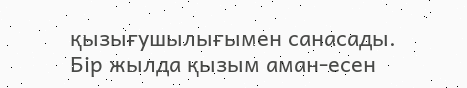қызығушылығымен санасады. Бір жылда қызым аман-есен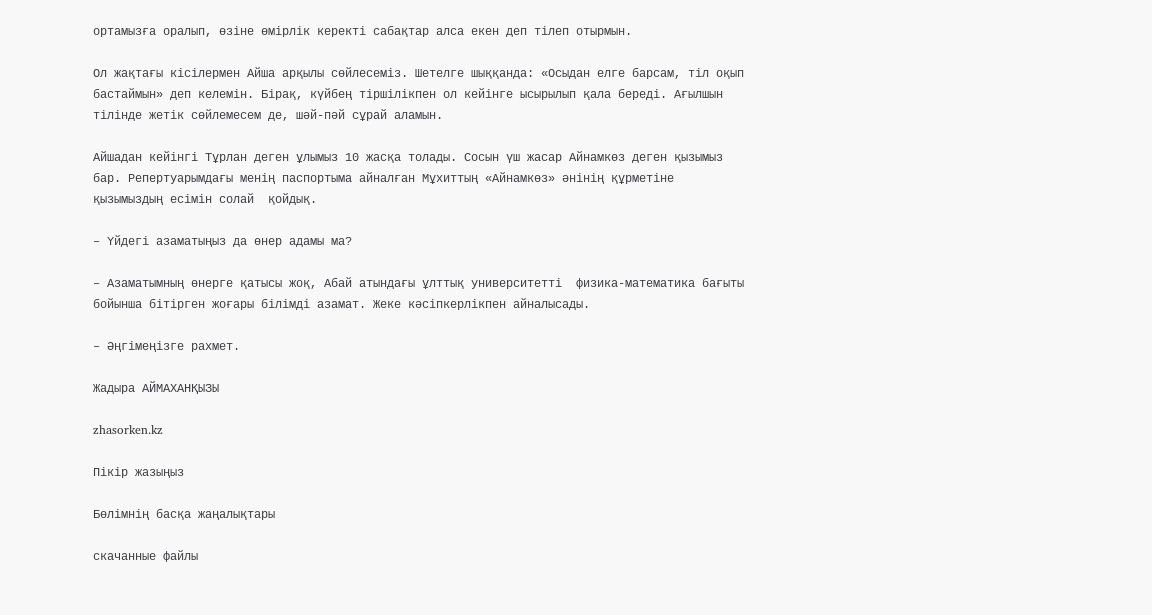ортамызға оралып, өзіне өмірлік керекті сабақтар алса екен деп тілеп отырмын.

Ол жақтағы кісілермен Айша арқылы сөйлесеміз. Шетелге шыққанда: «Осыдан елге барсам, тіл оқып бастаймын» деп келемін. Бірақ, күйбең тіршілікпен ол кейінге ысырылып қала береді. Ағылшын тілінде жетік сөйлемесем де, шәй-пәй сұрай аламын.

Айшадан кейінгі Тұрлан деген ұлымыз 10 жасқа толады. Сосын үш жасар Айнамкөз деген қызымыз бар. Репертуарымдағы менің паспортыма айналған Мұхиттың «Айнамкөз» әнінің құрметіне қызымыздың есімін солай  қойдық.

– Үйдегі азаматыңыз да өнер адамы ма?

– Азаматымның өнерге қатысы жоқ, Абай атындағы ұлттық университетті  физика-математика бағыты бойынша бітірген жоғары білімді азамат. Жеке кәсіпкерлікпен айналысады.

– Әңгімеңізге рахмет.

Жадыра АЙМАХАНҚЫЗЫ

zhasorken.kz

Пікір жазыңыз

Бөлімнің басқа жаңалықтары

скачанные файлы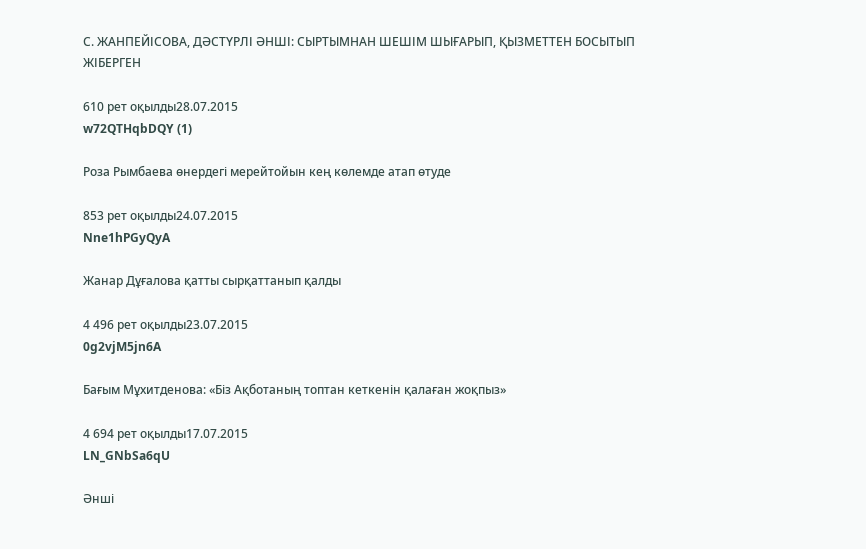С. ЖАНПЕЙІСОВА, ДӘСТҮРЛІ ӘНШІ: CЫРТЫМНАН ШЕШІМ ШЫҒАРЫП, ҚЫЗМЕТТЕН БОСЫТЫП ЖІБЕРГЕН

610 рет оқылды28.07.2015
w72QTHqbDQY (1)

Роза Рымбаева өнердегі мерейтойын кең көлемде атап өтуде

853 рет оқылды24.07.2015
Nne1hPGyQyA

Жанар Дұғалова қатты сырқаттанып қалды

4 496 рет оқылды23.07.2015
0g2vjM5jn6A

Бағым Мұхитденова: «Біз Ақботаның топтан кеткенін қалаған жоқпыз»

4 694 рет оқылды17.07.2015
LN_GNbSa6qU

Әнші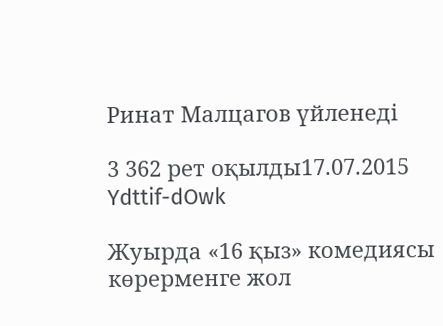Ринат Малцагов үйленеді

3 362 рет оқылды17.07.2015
Ydttif-dOwk

Жуырда «16 қыз» комедиясы көрерменге жол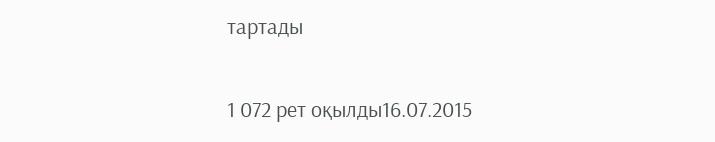тартады

1 072 рет оқылды16.07.2015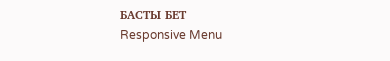БАСТЫ БЕТ
Responsive Menu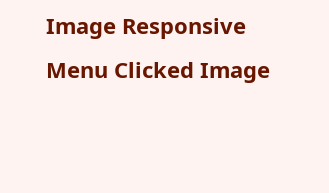Image Responsive Menu Clicked Image